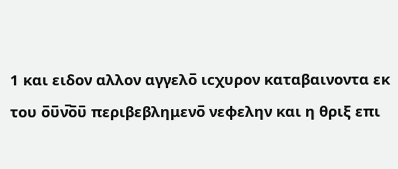1 και ειδον αλλον αγγελο̅ ιϲχυρον καταβαινοντα εκ του ο̅υ̅ν̅ο̅υ̅ περιβεβλημενο̅ νεφελην και η θριξ επι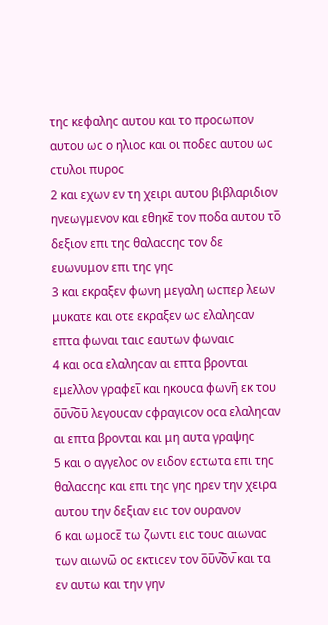τηϲ κεφαληϲ αυτου και το προϲωπον αυτου ωϲ ο ηλιοϲ και οι ποδεϲ αυτου ωϲ ϲτυλοι πυροϲ
2 και εχων εν τη χειρι αυτου βιβλαριδιον ηνεωγμενον και εθηκε̅ τον ποδα αυτου το̅ δεξιον επι τηϲ θαλαϲϲηϲ τον δε ευωνυμον επι τηϲ γηϲ
3 και εκραξεν φωνη μεγαλη ωϲπερ λεων μυκατε και οτε εκραξεν ωϲ ελαληϲαν επτα φωναι ταιϲ εαυτων φωναιϲ
4 και οϲα ελαληϲαν αι επτα βρονται εμελλον γραφει̅ και ηκουϲα φωνη̅ εκ του ο̅υ̅ν̅ο̅υ̅ λεγουϲαν ϲφραγιϲον οϲα ελαληϲαν αι επτα βρονται και μη αυτα γραψηϲ
5 και ο αγγελοϲ ον ειδον εϲτωτα επι τηϲ θαλαϲϲηϲ και επι τηϲ γηϲ ηρεν την χειρα αυτου την δεξιαν ειϲ τον ουρανον
6 και ωμοϲε̅ τω ζωντι ειϲ τουϲ αιωναϲ των αιωνω̅ οϲ εκτιϲεν τον ο̅υ̅ν̅ο̅ν̅ και τα εν αυτω και την γην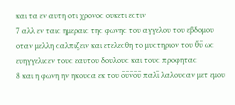και τα εν αυτη οτι χρονοϲ ουκετι εϲτιν
7 αλλ εν ταιϲ ημεραιϲ τηϲ φωνηϲ του αγγελου του εβδομου οταν μελλη ϲαλπιζειν και ετελεϲθη το μυϲτηριον του θ̅υ̅ ωϲ ευηγγελιϲεν τουϲ εαυτου δουλουϲ και τουϲ προφηταϲ
8 και η φωνη ην ηκουϲα εκ του ο̅υ̅ν̅ο̅υ̅ παλι̅ λαλουϲαν μετ εμου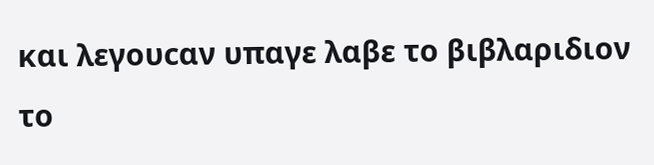και λεγουϲαν υπαγε λαβε το βιβλαριδιον το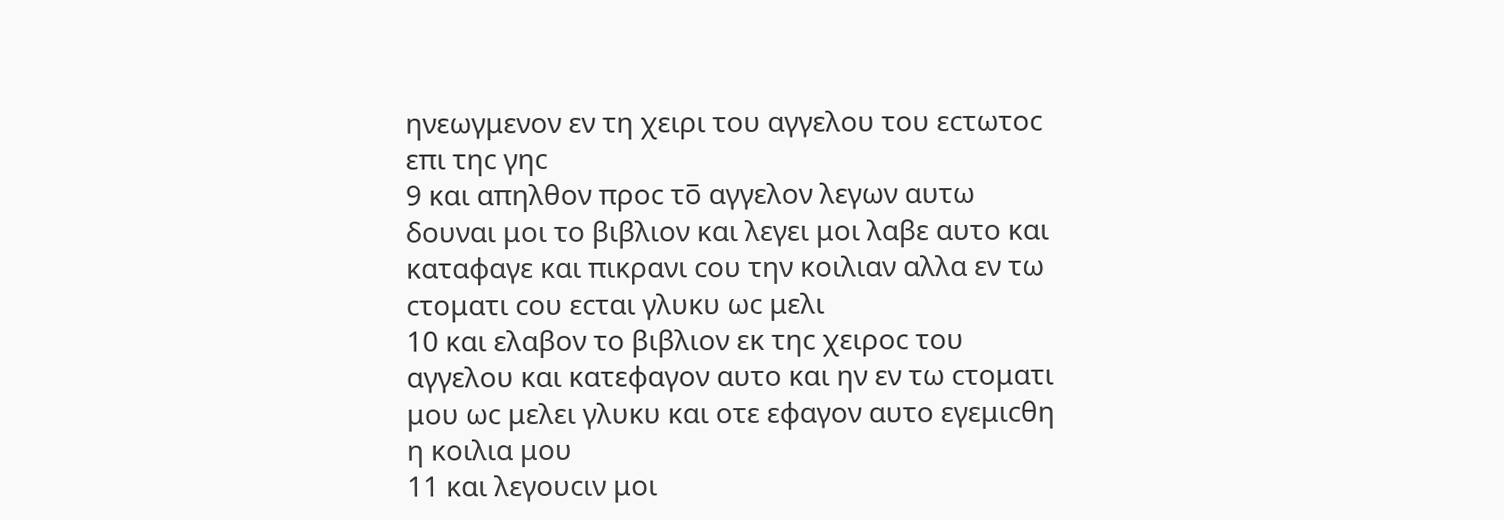ηνεωγμενον εν τη χειρι του αγγελου του εϲτωτοϲ επι τηϲ γηϲ
9 και απηλθον προϲ το̅ αγγελον λεγων αυτω δουναι μοι το βιβλιον και λεγει μοι λαβε αυτο και καταφαγε και πικρανι ϲου την κοιλιαν αλλα εν τω ϲτοματι ϲου εϲται γλυκυ ωϲ μελι
10 και ελαβον το βιβλιον εκ τηϲ χειροϲ του αγγελου και κατεφαγον αυτο και ην εν τω ϲτοματι μου ωϲ μελει γλυκυ και οτε εφαγον αυτο εγεμιϲθη η κοιλια μου
11 και λεγουϲιν μοι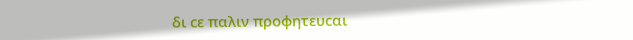δι ϲε παλιν προφητευϲαι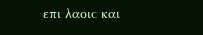επι λαοιϲ και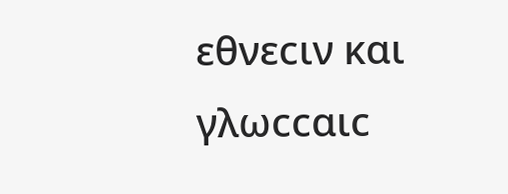εθνεϲιν και γλωϲϲαιϲ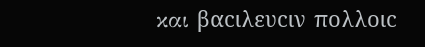και βαϲιλευϲιν πολλοιϲ